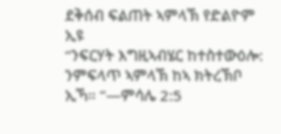ደቅሰብ ፍልጠት ኣምላኽ የድልዮም ኢዩ
“ንፍርሃት እግዚኣብሄር ከተስተውዕሎ: ንምፍላጥ ኣምላኽ ከኣ ክትረኽቦ ኢኻ። ”—ምሳሌ 2:5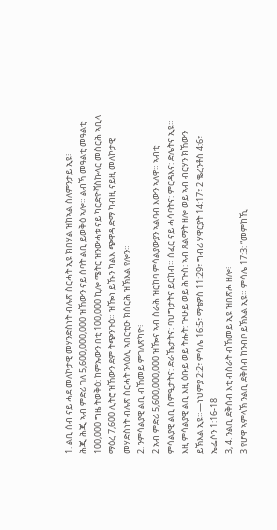1. ልቢ ሰብ ናይ ሓደ መለኮታዊ መሃንድስነት ብሉጽ ስርሓት ኢዩ ክበሃል ዝከኣል ስለምንታይ ኢዩ፧
ሕጂ ሕጂ ኣብ ምድሪ ገለ 5,600,000,000 ዝኸውን ናይ ሰባት ልቢ ይወቅዕ ኣሎ። ልብኻ መዓልቲ መዓልቲ 100,000 ግዜ ትወቅዕ: ከምኡውን በቲ 100,000 ኪሎ ሜትር ዝንውሓቱ ናይ ካርድዮቫስኩላር መስርሕ ኣቢላ ማዕረ 7,600 ሊትሮ ዝኸውን ደም ትጭንጉዕ። ዝዀነ ይኹን ካልእ ጭዋዳ ድማ ካብዚ ናይዚ መለኮታዊ መሃድስነት ብሉጽ ስርሓት ንላዕሊ ኣበርቲዑ ክሰርሕ ዝኽእል የሎን።
2. ንምሳልያዊ ልቢ ብኸመይ ምገለጽካዮ፧
2 አብ ምድሪ 5,600,000,000 ዝዀና ኣብ ስራሕ ዝርከባ ምሳልያውያን ኣልባብ እውን ኣለዋ። ኣብቲ ምሳልያዊ ልቢ ስምዒታትና: ድራኼታትና: ባህግታትና ይርከብ። ሰፈር ናይ ሓሳባትና: ምርዳእና: ድሌትና ኢዩ። እዚ ምሳልያዊ ልቢ እዚ ዕቡይ ወይ ትሑት: ጕሁይ ወይ ሕጕስ: ኣብ ጸልማት ዘሎ ወይ ኣብ ብርሃን ክኸውን ይኽእል ኢዩ።—ነህምያ 2:2፣ ምሳሌ 16:5፣ ማቴዎስ 11:29፣ ግብሪ ሃዋርያት 14:17፣ 2 ቈረንቶስ 4:6፣ ኤፌሶን 1:16-18
3, 4. ንልቢ ደቅሰብ እቲ ብስራት ብኸመይ ኢዩ ዝበጽሖ ዘሎ፧
3 የሆዋ ኣምላኽ ንልቢ ደቅሰብ ከንብቦ ይኽእል ኢዩ። ምሳሌ 17:3: “መምከኺ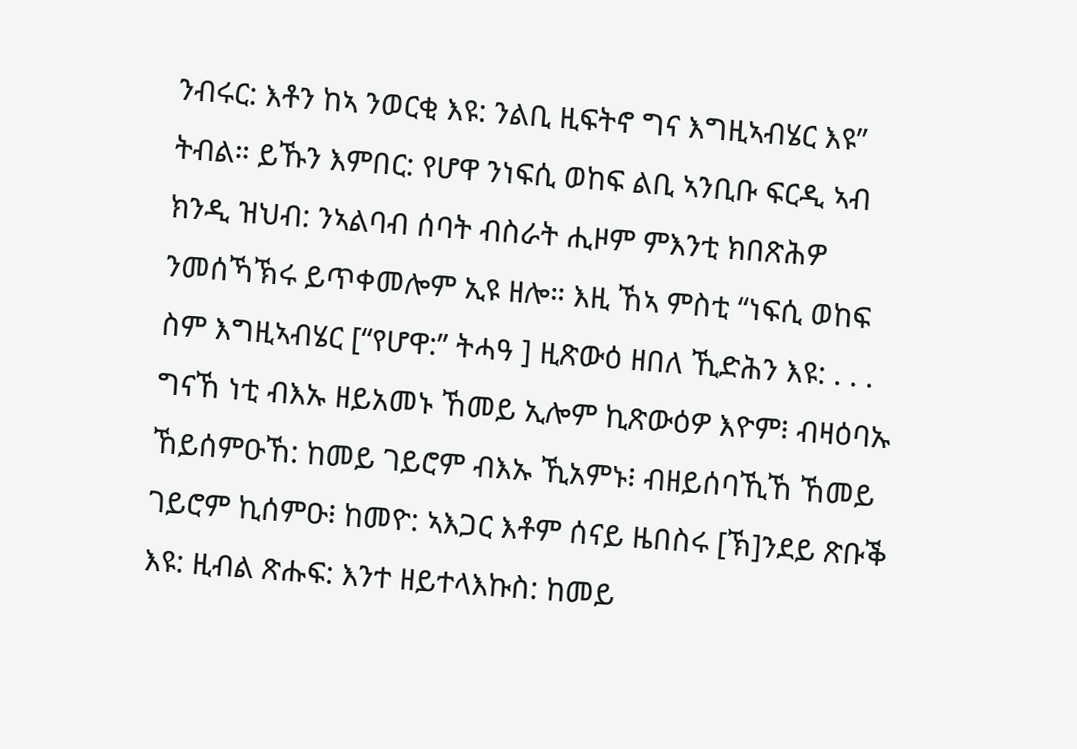ንብሩር: እቶን ከኣ ንወርቂ እዩ: ንልቢ ዚፍትኖ ግና እግዚኣብሄር እዩ” ትብል። ይኹን እምበር: የሆዋ ንነፍሲ ወከፍ ልቢ ኣንቢቡ ፍርዲ ኣብ ክንዲ ዝህብ: ንኣልባብ ሰባት ብስራት ሒዞም ምእንቲ ክበጽሕዎ ንመሰኻኽሩ ይጥቀመሎም ኢዩ ዘሎ። እዚ ኸኣ ምስቲ “ነፍሲ ወከፍ ስም እግዚኣብሄር [“የሆዋ:” ትሓዓ ] ዚጽውዕ ዘበለ ኺድሕን እዩ: . . . ግናኸ ነቲ ብእኡ ዘይአመኑ ኸመይ ኢሎም ኪጽውዕዎ እዮም፧ ብዛዕባኡ ኸይሰምዑኸ: ከመይ ገይሮም ብእኡ ኺአምኑ፧ ብዘይሰባኺኸ ኸመይ ገይሮም ኪሰምዑ፧ ከመዮ: ኣእጋር እቶም ሰናይ ዜበስሩ [ኽ]ንደይ ጽቡቕ እዩ: ዚብል ጽሑፍ: እንተ ዘይተላእኩስ: ከመይ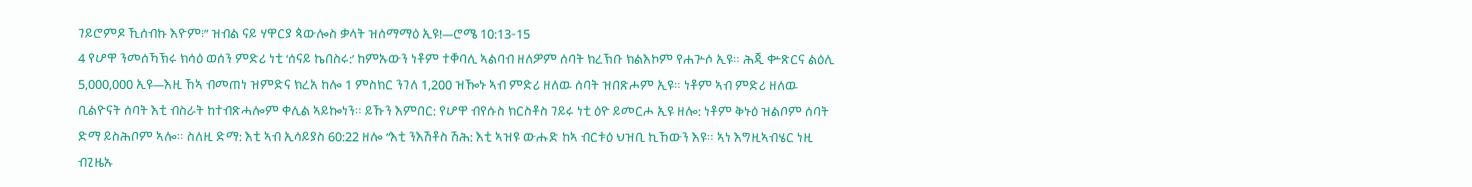ገይሮምዶ ኺሰብኩ እዮም፧” ዝብል ናይ ሃዋርያ ጳውሎስ ቃላት ዝሰማማዕ ኢዩ!—ሮሜ 10:13-15
4 የሆዋ ንመሰኻኽሩ ክሳዕ ወሰን ምድሪ ነቲ ‘ሰናይ ኬበስሩ:’ ከምኡውን ነቶም ተቐባሊ ኣልባብ ዘለዎም ሰባት ክረኽቡ ክልእኮም የሐጕሶ ኢዩ። ሕጂ ቍጽርና ልዕሊ 5,000,000 ኢዩ—እዚ ኸኣ ብመጠነ ዝምድና ክረአ ከሎ 1 ምስክር ንገለ 1,200 ዝዀኑ ኣብ ምድሪ ዘለዉ ሰባት ዝበጽሖም ኢዩ። ነቶም ኣብ ምድሪ ዘለዉ ቢልዮናት ሰባት እቲ ብስራት ከተብጽሓሎም ቀሊል ኣይኰነን። ይኹን እምበር: የሆዋ ብየሱስ ክርስቶስ ገይሩ ነቲ ዕዮ ይመርሖ ኢዩ ዘሎ: ነቶም ቅኑዕ ዝልቦም ሰባት ድማ ይስሕቦም ኣሎ። ስለዚ ድማ: እቲ ኣብ ኢሳይያስ 60:22 ዘሎ “እቲ ንእሽቶስ ሽሕ: እቲ ኣዝዩ ውሑድ ከኣ ብርቱዕ ህዝቢ ኪኸውን እዩ። ኣነ እግዚኣብሄር ነዚ ብጊዜኡ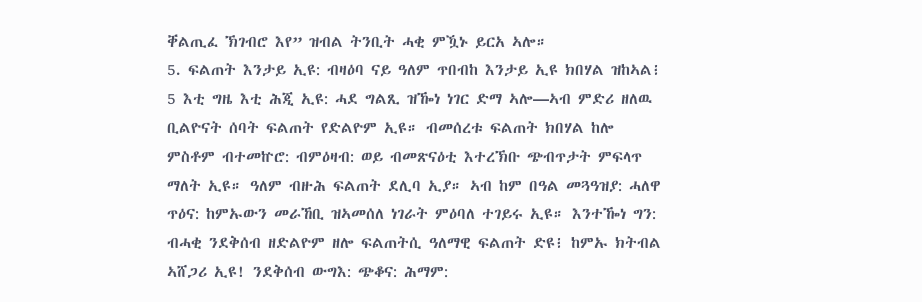ቐልጢፈ ኽገብሮ እየ” ዝብል ትንቢት ሓቂ ምዃኑ ይርአ ኣሎ።
5. ፍልጠት እንታይ ኢዩ: ብዛዕባ ናይ ዓለም ጥበብከ እንታይ ኢዩ ክበሃል ዝከኣል፧
5 እቲ ግዜ እቲ ሕጂ ኢዩ: ሓደ ግልጺ ዝዀነ ነገር ድማ ኣሎ—ኣብ ምድሪ ዘለዉ ቢልዮናት ሰባት ፍልጠት የድልዮም ኢዩ። ብመሰረቱ ፍልጠት ክበሃል ከሎ ምስቶም ብተመኵሮ: ብምዕዛብ: ወይ ብመጽናዕቲ እተረኽቡ ጭብጥታት ምፍላጥ ማለት ኢዩ። ዓለም ብዙሕ ፍልጠት ደሊባ ኢያ። ኣብ ከም በዓል መጓዓዝያ: ሓለዋ ጥዕና: ከምኡውን መራኸቢ ዝኣመሰለ ነገራት ምዕባለ ተገይሩ ኢዩ። እንተዀነ ግን: ብሓቂ ንደቅሰብ ዘድልዮም ዘሎ ፍልጠትሲ ዓለማዊ ፍልጠት ድዩ፧ ከምኡ ክትብል ኣሸጋሪ ኢዩ! ንደቅሰብ ውግእ: ጭቆና: ሕማም: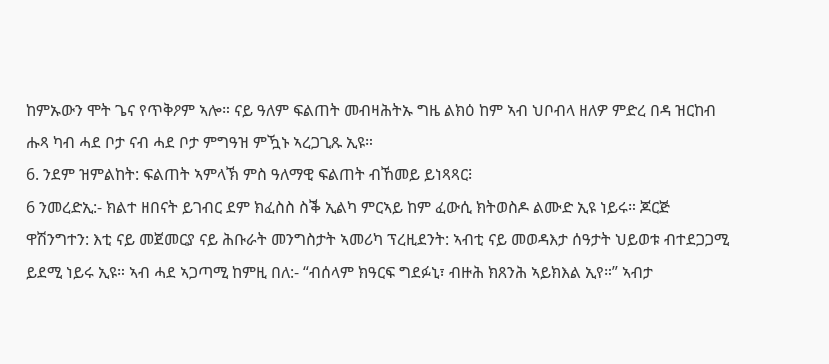ከምኡውን ሞት ጌና የጥቅዖም ኣሎ። ናይ ዓለም ፍልጠት መብዛሕትኡ ግዜ ልክዕ ከም ኣብ ህቦብላ ዘለዎ ምድረ በዳ ዝርከብ ሑጻ ካብ ሓደ ቦታ ናብ ሓደ ቦታ ምግዓዝ ምዃኑ ኣረጋጊጹ ኢዩ።
6. ንደም ዝምልከት: ፍልጠት ኣምላኽ ምስ ዓለማዊ ፍልጠት ብኸመይ ይነጻጻር፧
6 ንመረድኢ:- ክልተ ዘበናት ይገብር ደም ክፈስስ ስቕ ኢልካ ምርኣይ ከም ፈውሲ ክትወስዶ ልሙድ ኢዩ ነይሩ። ጆርጅ ዋሽንግተን: እቲ ናይ መጀመርያ ናይ ሕቡራት መንግስታት ኣመሪካ ፕረዚደንት: ኣብቲ ናይ መወዳእታ ሰዓታት ህይወቱ ብተደጋጋሚ ይደሚ ነይሩ ኢዩ። ኣብ ሓደ ኣጋጣሚ ከምዚ በለ:- “ብሰላም ክዓርፍ ግደፉኒ፣ ብዙሕ ክጸንሕ ኣይክእል ኢየ።” ኣብታ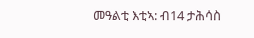መዓልቲ እቲኣ: ብ14 ታሕሳስ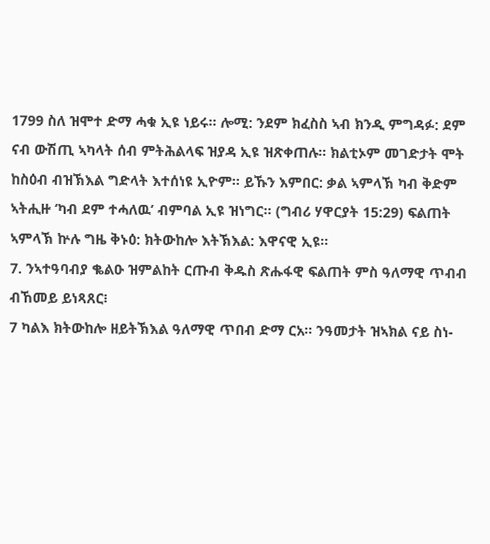1799 ስለ ዝሞተ ድማ ሓቁ ኢዩ ነይሩ። ሎሚ: ንደም ክፈስስ ኣብ ክንዲ ምግዳፉ: ደም ናብ ውሽጢ ኣካላት ሰብ ምትሕልላፍ ዝያዳ ኢዩ ዝጽቀጠሉ። ክልቲኦም መገድታት ሞት ከስዕብ ብዝኽእል ግድላት እተሰነዩ ኢዮም። ይኹን እምበር: ቃል ኣምላኽ ካብ ቅድም ኣትሒዙ ‘ካብ ደም ተሓለዉ’ ብምባል ኢዩ ዝነግር። (ግብሪ ሃዋርያት 15:29) ፍልጠት ኣምላኽ ኵሉ ግዜ ቅኑዕ: ክትውከሎ እትኽእል: እዋናዊ ኢዩ።
7. ንኣተዓባብያ ቈልዑ ዝምልከት ርጡብ ቅዱስ ጽሑፋዊ ፍልጠት ምስ ዓለማዊ ጥብብ ብኸመይ ይነጻጸር፧
7 ካልእ ክትውከሎ ዘይትኽእል ዓለማዊ ጥበብ ድማ ርአ። ንዓመታት ዝኣክል ናይ ስነ-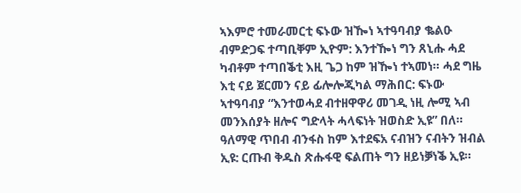ኣእምሮ ተመራመርቲ ፍኑው ዝዀነ ኣተዓባብያ ቈልዑ ብምድጋፍ ተጣቢቐም ኢዮም: እንተዀነ ግን ጸኒሑ ሓደ ካብቶም ተጣበቕቲ እዚ ጌጋ ከም ዝዀነ ተኣመነ። ሓደ ግዜ እቲ ናይ ጀርመን ናይ ፊሎሎጂካል ማሕበር: ፍኑው ኣተዓባብያ “እንተወሓደ ብተዘዋዋሪ መገዲ ነዚ ሎሚ ኣብ መንእሰያት ዘሎና ግድላት ሓላፍነት ዝወስድ ኢዩ” በለ። ዓለማዊ ጥበብ ብንፋስ ከም እተደፍአ ናብዝን ናብትን ዝብል ኢዩ: ርጡብ ቅዱስ ጽሑፋዊ ፍልጠት ግን ዘይነቓነቕ ኢዩ።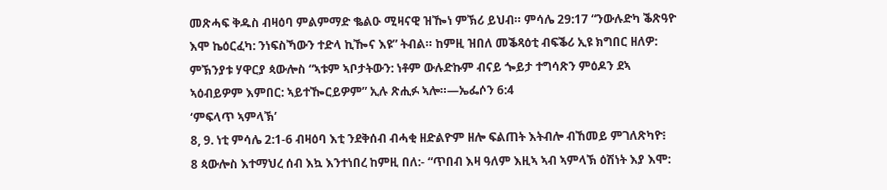መጽሓፍ ቅዱስ ብዛዕባ ምልምማድ ቈልዑ ሚዛናዊ ዝዀነ ምኽሪ ይህብ። ምሳሌ 29:17 “ንውሉድካ ቕጽዓዮ እሞ ኬዕርፈካ: ንነፍስኻውን ተድላ ኪዀና እዩ” ትብል። ከምዚ ዝበለ መቕጻዕቲ ብፍቕሪ ኢዩ ክግበር ዘለዎ: ምኽንያቱ ሃዋርያ ጳውሎስ “ኣቱም ኣቦታትውን: ነቶም ውሉድኩም ብናይ ጐይታ ተግሳጽን ምዕዶን ደኣ ኣዕብይዎም እምበር: ኣይተዀርይዎም” ኢሉ ጽሒፉ ኣሎ።—ኤፌሶን 6:4
‘ምፍላጥ ኣምላኽ’
8, 9. ነቲ ምሳሌ 2:1-6 ብዛዕባ እቲ ንደቅሰብ ብሓቂ ዘድልዮም ዘሎ ፍልጠት እትብሎ ብኸመይ ምገለጽካዮ፧
8 ጳውሎስ እተማህረ ሰብ እኳ እንተነበረ ከምዚ በለ:- “ጥበብ እዛ ዓለም እዚኣ ኣብ ኣምላኽ ዕሽነት እያ እሞ: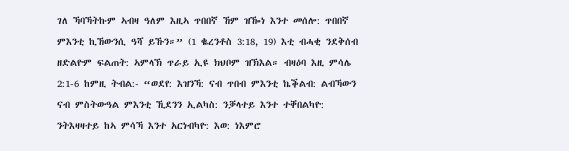ገለ ኻባኻትኩም ኣብዛ ዓለም እዚኣ ጥበበኛ ኸም ዝዀነ እንተ መሰሎ: ጥበበኛ ምእንቲ ኪኸውንሲ ዓሻ ይኹን።” (1 ቈረንቶስ 3:18, 19) እቲ ብሓቂ ንደቅሰብ ዘድልዮም ፍልጠት: ኣምላኽ ጥራይ ኢዩ ክህቦም ዝኽእል። ብዛዕባ እዚ ምሳሌ 2:1-6 ከምዚ ትብል:- “ወደየ: እዝንኻ: ናብ ጥበብ ምእንቲ ኬቕልብ: ልብኻውን ናብ ምስትውዓል ምእንቲ ኺደንን ኢልካስ: ንቓላተይ እንተ ተቐበልካዮ: ንትእዛዛተይ ከኣ ምሳኻ እንተ አርነብካዮ: እወ: ነእምሮ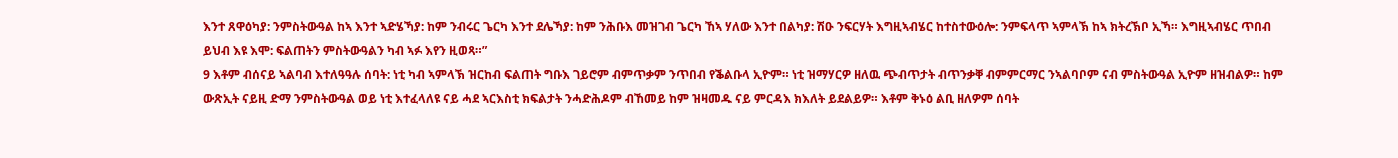እንተ ጸዋዕካያ: ንምስትውዓል ከኣ እንተ ኣድሄኻያ: ከም ንብሩር ጌርካ እንተ ደሌኻያ: ከም ንሕቡእ መዝገብ ጌርካ ኸኣ ሃለው እንተ በልካያ: ሽዑ ንፍርሃት እግዚኣብሄር ከተስተውዕሎ: ንምፍላጥ ኣምላኽ ከኣ ክትረኽቦ ኢኻ። እግዚኣብሄር ጥበብ ይህብ እዩ እሞ: ፍልጠትን ምስትውዓልን ካብ ኣፉ እየን ዚወጻ።”
9 እቶም ብሰናይ ኣልባብ እተለዓዓሉ ሰባት: ነቲ ካብ ኣምላኽ ዝርከብ ፍልጠት ግቡእ ገይሮም ብምጥቃም ንጥበብ የቕልቡላ ኢዮም። ነቲ ዝማሃርዎ ዘለዉ ጭብጥታት ብጥንቃቐ ብምምርማር ንኣልባቦም ናብ ምስትውዓል ኢዮም ዘዝብልዎ። ከም ውጽኢት ናይዚ ድማ ንምስትውዓል ወይ ነቲ እተፈላለዩ ናይ ሓደ ኣርእስቲ ክፍልታት ንሓድሕዶም ብኸመይ ከም ዝዛመዱ ናይ ምርዳእ ክእለት ይደልይዎ። እቶም ቅኑዕ ልቢ ዘለዎም ሰባት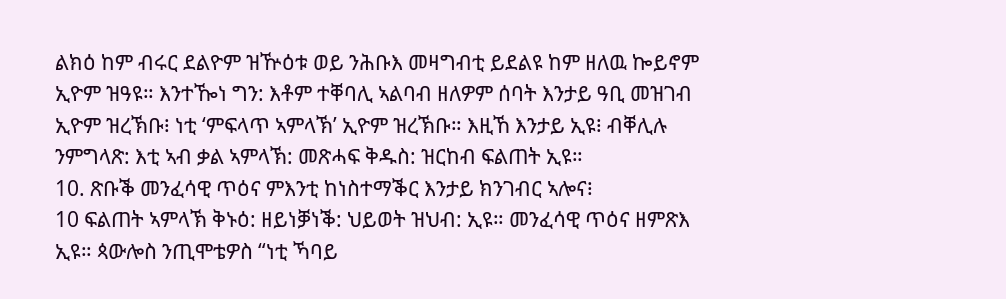ልክዕ ከም ብሩር ደልዮም ዝዅዕቱ ወይ ንሕቡእ መዛግብቲ ይደልዩ ከም ዘለዉ ኰይኖም ኢዮም ዝዓዩ። እንተዀነ ግን: እቶም ተቐባሊ ኣልባብ ዘለዎም ሰባት እንታይ ዓቢ መዝገብ ኢዮም ዝረኽቡ፧ ነቲ ‘ምፍላጥ ኣምላኽ’ ኢዮም ዝረኽቡ። እዚኸ እንታይ ኢዩ፧ ብቐሊሉ ንምግላጽ: እቲ ኣብ ቃል ኣምላኽ: መጽሓፍ ቅዱስ: ዝርከብ ፍልጠት ኢዩ።
10. ጽቡቕ መንፈሳዊ ጥዕና ምእንቲ ከነስተማቕር እንታይ ክንገብር ኣሎና፧
10 ፍልጠት ኣምላኽ ቅኑዕ: ዘይነቓነቕ: ህይወት ዝህብ: ኢዩ። መንፈሳዊ ጥዕና ዘምጽእ ኢዩ። ጳውሎስ ንጢሞቴዎስ “ነቲ ኻባይ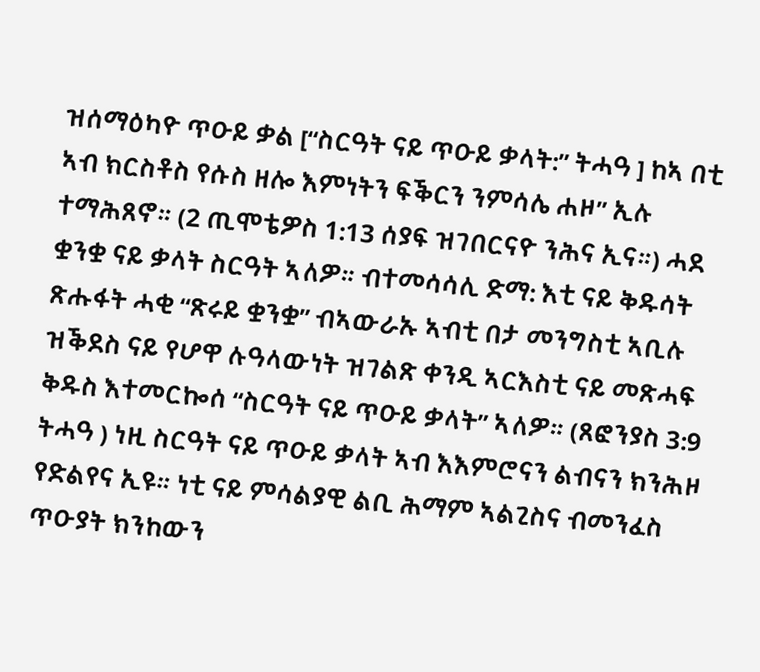ዝሰማዕካዮ ጥዑይ ቃል [“ስርዓት ናይ ጥዑይ ቃላት:” ትሓዓ ] ከኣ በቲ ኣብ ክርስቶስ የሱስ ዘሎ እምነትን ፍቕርን ንምሳሌ ሐዞ” ኢሉ ተማሕጸኖ። (2 ጢሞቴዎስ 1:13 ሰያፍ ዝገበርናዮ ንሕና ኢና።) ሓደ ቋንቋ ናይ ቃላት ስርዓት ኣለዎ። ብተመሳሳሊ ድማ: እቲ ናይ ቅዱሳት ጽሑፋት ሓቂ “ጽሩይ ቋንቋ” ብኣውራኡ ኣብቲ በታ መንግስቲ ኣቢሉ ዝቕደስ ናይ የሆዋ ሉዓላውነት ዝገልጽ ቀንዲ ኣርእስቲ ናይ መጽሓፍ ቅዱስ እተመርኰሰ “ስርዓት ናይ ጥዑይ ቃላት” ኣለዎ። (ጸፎንያስ 3:9 ትሓዓ ) ነዚ ስርዓት ናይ ጥዑይ ቃላት ኣብ እእምሮናን ልብናን ክንሕዞ የድልየና ኢዩ። ነቲ ናይ ምሳልያዊ ልቢ ሕማም ኣልጊስና ብመንፈስ ጥዑያት ክንከውን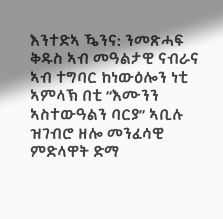እንተድኣ ዄንና: ንመጽሓፍ ቅዱስ ኣብ መዓልታዊ ናብራና ኣብ ተግባር ከነውዕሎን ነቲ ኣምላኽ በቲ “እሙንን ኣስተውዓልን ባርያ” ኣቢሉ ዝገብሮ ዘሎ መንፈሳዊ ምድላዋት ድማ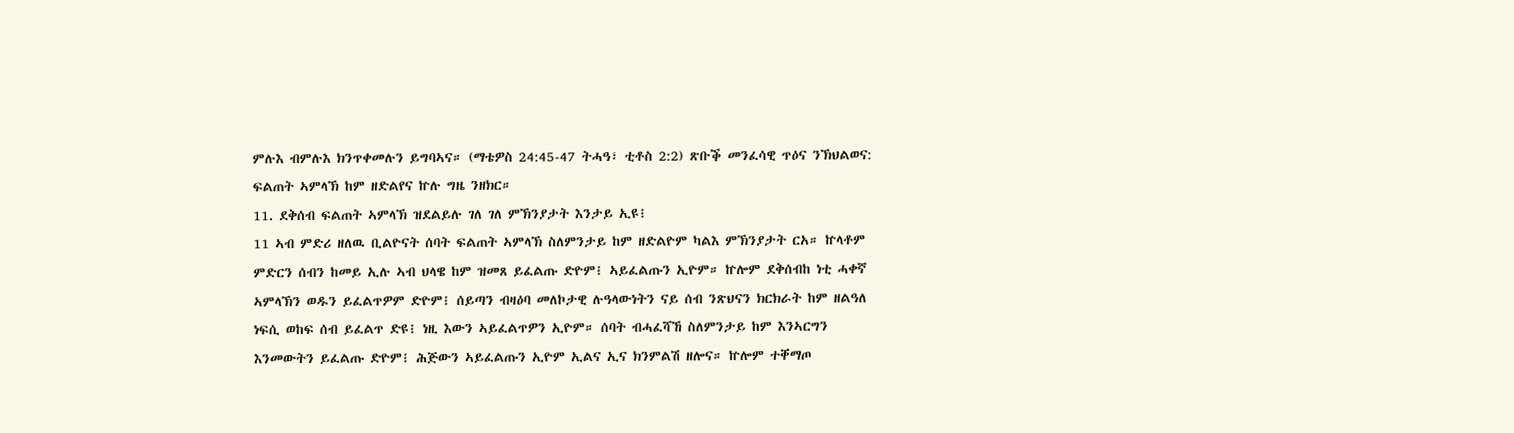ምሉእ ብምሉእ ክንጥቀመሉን ይግባኣና። (ማቴዎስ 24:45-47 ትሓዓ፣ ቲቶስ 2:2) ጽቡቕ መንፈሳዊ ጥዕና ንኽህልወና: ፍልጠት ኣምላኽ ከም ዘድልየና ኵሉ ግዜ ንዘክር።
11. ደቅሰብ ፍልጠት ኣምላኽ ዝደልይሉ ገለ ገለ ምኽንያታት እንታይ ኢዩ፧
11 ኣብ ምድሪ ዘለዉ ቢልዮናት ሰባት ፍልጠት ኣምላኽ ስለምንታይ ከም ዘድልዮም ካልእ ምኽንያታት ርአ። ኵላቶም ምድርን ሰብን ከመይ ኢሉ ኣብ ህላዌ ከም ዝመጸ ይፈልጡ ድዮም፧ ኣይፈልጡን ኢዮም። ኵሎም ደቅሰብከ ነቲ ሓቀኛ ኣምላኽን ወዱን ይፈልጥዎም ድዮም፧ ሰይጣን ብዛዕባ መለኮታዊ ሉዓላውነትን ናይ ሰብ ንጽህናን ክርክራት ከም ዘልዓለ ነፍሲ ወከፍ ሰብ ይፈልጥ ድዩ፧ ነዚ እውን ኣይፈልጥዎን ኢዮም። ሰባት ብሓፈሻኸ ስለምንታይ ከም እንኣርግን እንመውትን ይፈልጡ ድዮም፧ ሕጅውን ኣይፈልጡን ኢዮም ኢልና ኢና ክንምልሽ ዘሎና። ኵሎም ተቐማጦ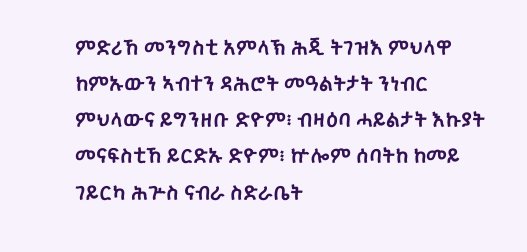ምድሪኸ መንግስቲ አምላኽ ሕጂ ትገዝእ ምህላዋ ከምኡውን ኣብተን ዳሕሮት መዓልትታት ንነብር ምህላውና ይግንዘቡ ድዮም፧ ብዛዕባ ሓይልታት እኩያት መናፍስቲኸ ይርድኡ ድዮም፧ ኵሎም ሰባትከ ከመይ ገይርካ ሕጕስ ናብራ ስድራቤት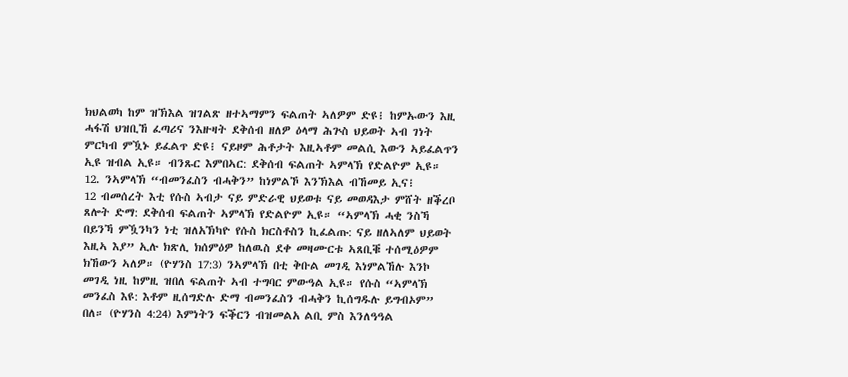ክህልወካ ከም ዝኽእል ዝገልጽ ዘተኣማምን ፍልጠት ኣለዎም ድዩ፧ ከምኡውን እዚ ሓፋሽ ህዝቢኸ ፈጣሪና ንእዙዛት ደቅሰብ ዘለዎ ዕላማ ሕጕስ ህይወት ኣብ ገነት ምርካብ ምዃኑ ይፈልጥ ድዩ፧ ናይዞም ሕቶታት እዚኣቶም መልሲ እውን ኣይፈልጥን ኢዩ ዝብል ኢዩ። ብንጹር እምበኣር: ደቅሰብ ፍልጠት ኣምላኽ የድልዮም ኢዩ።
12. ንኣምላኽ “ብመንፈስን ብሓቅን” ከነምልኾ እንኽእል ብኸመይ ኢና፧
12 ብመሰረት እቲ የሱስ ኣብታ ናይ ምድራዊ ህይወቱ ናይ መወዳእታ ምሸት ዘቕረቦ ጸሎት ድማ: ደቅሰብ ፍልጠት ኣምላኽ የድልዮም ኢዩ። “ኣምላኽ ሓቂ ንስኻ በይንኻ ምዃንካን ነቲ ዝለአኽካዮ የሱስ ክርስቶስን ኪፈልጡ: ናይ ዘለኣለም ህይወት እዚኣ እያ” ኢሉ ክጽሊ ክሰምዕዎ ከለዉስ ደቀ መዛሙርቱ ኣጸቢቑ ተሰሚዕዎም ክኸውን ኣለዎ። (ዮሃንስ 17:3) ንኣምላኽ በቲ ቅቡል መገዲ እነምልኸሉ እንኮ መገዲ ነዚ ከምዚ ዝበለ ፍልጠት ኣብ ተግባር ምውዓል ኢዩ። የሱስ “ኣምላኽ መንፈስ እዩ: እቶም ዚሰግድሉ ድማ ብመንፈስን ብሓቅን ኪሰግዱሉ ይግብኦም” በለ። (ዮሃንስ 4:24) እምነትን ፍቕርን ብዝመልአ ልቢ ምስ እንለዓዓል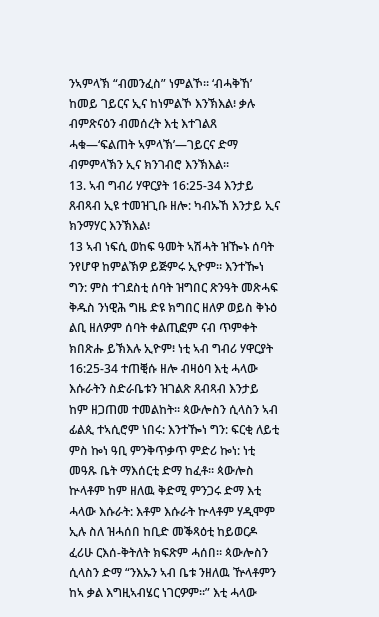ንኣምላኽ “ብመንፈስ” ነምልኾ። ‘ብሓቅኸ’ ከመይ ገይርና ኢና ከነምልኾ እንኽእል፧ ቃሉ ብምጽናዕን ብመሰረት እቲ እተገልጸ ሓቁ—‘ፍልጠት ኣምላኽ’—ገይርና ድማ ብምምላኽን ኢና ክንገብሮ እንኽእል።
13. ኣብ ግብሪ ሃዋርያት 16:25-34 እንታይ ጸብጻብ ኢዩ ተመዝጊቡ ዘሎ: ካብኡኸ እንታይ ኢና ክንማሃር እንኽእል፧
13 ኣብ ነፍሲ ወከፍ ዓመት ኣሽሓት ዝዀኑ ሰባት ንየሆዋ ከምልኽዎ ይጅምሩ ኢዮም። እንተዀነ ግን: ምስ ተገደስቲ ሰባት ዝግበር ጽንዓት መጽሓፍ ቅዱስ ንነዊሕ ግዜ ድዩ ክግበር ዘለዎ ወይስ ቅኑዕ ልቢ ዘለዎም ሰባት ቀልጢፎም ናብ ጥምቀት ክበጽሑ ይኽእሉ ኢዮም፧ ነቲ ኣብ ግብሪ ሃዋርያት 16:25-34 ተጠቒሱ ዘሎ ብዛዕባ እቲ ሓላው እሱራትን ስድራቤቱን ዝገልጽ ጸብጻብ እንታይ ከም ዘጋጠመ ተመልከት። ጳውሎስን ሲላስን ኣብ ፊልጲ ተኣሲሮም ነበሩ: እንተዀነ ግን: ፍርቂ ለይቲ ምስ ኰነ ዓቢ ምንቅጥቃጥ ምድሪ ኰነ: ነቲ መዓጹ ቤት ማእሰርቲ ድማ ከፈቶ። ጳውሎስ ኵላቶም ከም ዘለዉ ቅድሚ ምንጋሩ ድማ እቲ ሓላው እሱራት: እቶም እሱራት ኵላቶም ሃዲሞም ኢሉ ስለ ዝሓሰበ ከቢድ መቕጻዕቲ ከይወርዶ ፈሪሁ ርእሰ-ቅትለት ክፍጽም ሓሰበ። ጳውሎስን ሲላስን ድማ “ንእኡን ኣብ ቤቱ ንዘለዉ ዅላቶምን ከኣ ቃል እግዚኣብሄር ነገርዎም።” እቲ ሓላው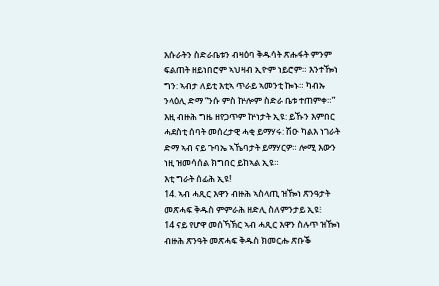እሱራትን ስድራቤቱን ብዛዕባ ቅዱሳት ጽሑፋት ምንም ፍልጠት ዘይነበሮም ኣህዛብ ኢዮም ነይሮም። እንተዀነ ግን: ኣብታ ለይቲ እቲኣ ጥራይ ኣመንቲ ኰኑ። ካብኡ ንላዕሊ ድማ “ንሱ ምስ ኵሎም ስድራ ቤቱ ተጠምቀ።” እዚ ብዙሕ ግዜ ዘየጋጥም ኵነታት ኢዩ: ይኹን እምበር ሓደስቲ ሰባት መሰረታዊ ሓቂ ይማሃሩ: ሽዑ ካልእ ነገራት ድማ ኣብ ናይ ጉባኤ ኣኼባታት ይማሃርዎ። ሎሚ እውን ነዚ ዝመሳሰል ክግበር ይከኣል ኢዩ።
እቲ ግራት ሰፊሕ ኢዩ!
14. ኣብ ሓጺር እዋን ብዙሕ ኣስላጢ ዝዀነ ጽንዓታት መጽሓፍ ቅዱስ ምምራሕ ዘድሊ ስለምንታይ ኢዩ፧
14 ናይ የሆዋ መሰኻኽር ኣብ ሓጺር እዋን ስሉጥ ዝዀነ ብዙሕ ጽንዓት መጽሓፍ ቅዱስ ክመርሑ ጽቡቕ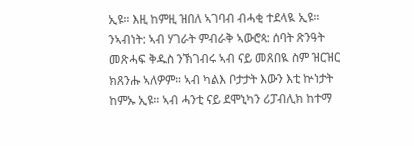ኢዩ። እዚ ከምዚ ዝበለ ኣገባብ ብሓቂ ተደላዪ ኢዩ። ንኣብነት: ኣብ ሃገራት ምብራቅ ኣውሮጳ: ሰባት ጽንዓት መጽሓፍ ቅዱስ ንኽገብሩ ኣብ ናይ መጸበዪ ስም ዝርዝር ክጸንሑ ኣለዎም። ኣብ ካልእ ቦታታት እውን እቲ ኵነታት ከምኡ ኢዩ። ኣብ ሓንቲ ናይ ደሞኒካን ሪፓብሊክ ከተማ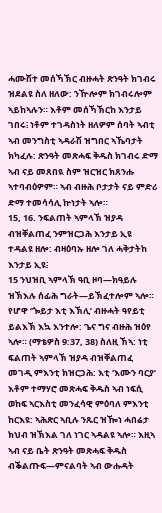ሓሙሽተ መሰኻኽር ብዙሓት ጽንዓት ክገብሩ ዝደልዩ ስለ ዘለው: ንዅሎም ክገብሩሎም ኣይከኣሉን። እቶም መሰኻኽርከ እንታይ ገበሩ፧ ነቶም ተገዳስነት ዘለዎም ሰባት ኣብቲ ኣብ መንግስቲ ኣዳራሽ ዝግበር ኣኼባታት ክካፈሉ: ጽንዓት መጽሓፍ ቅዱስ ክገብሩ ድማ ኣብ ናይ መጸበዪ ስም ዝርዝር ክጸንሑ ኣተባብዕዎም። ኣብ ብዙሕ ቦታታት ናይ ምድሪ ድማ ተመሳሳሊ ኵነታት ኣሎ።
15, 16. ንፍልጠት ኣምላኽ ዝያዳ ብዝቐልጠፈ ንምዝርጋሕ እንታይ ኢዩ ተዳልዩ ዘሎ: ብዛዕባኡ ዘሎ ገለ ሓቅታትከ እንታይ ኢዩ፧
15 ንህዝቢ ኣምላኽ ዓቢ ዞባ—ክዓይሉ ዝኽእሉ ሰፊሕ ግራት—ይኽፈተሎም ኣሎ። የሆዋ ‘ጐይታ እቲ እኽሊ’ ብዙሓት ዓየይቲ ይልእኽ እኳ እንተሎ: ጌና ግና ብዙሕ ዝዕየ ኣሎ። (ማቴዎስ 9:37, 38) ስለዚ ኸኣ: ነቲ ፍልጠት ኣምላኽ ዝያዳ ብዝቐልጠፈ መገዲ ምእንቲ ክዝርጋሕ: እቲ ‘እሙን ባርያ’ እቶም ተማሃሮ መጽሓፍ ቅዱስ ኣብ ነፍሲ ወከፍ ኣርእስቲ መንፈሳዊ ምዕባለ ምእንቲ ከርእዩ: ኣሕጽር ኣቢሉ ንጹር ዝዀነ ሓበሬታ ክህብ ዝኽእል ገለ ነገር ኣዳልዩ ኣሎ። እዚኣ ኣብ ናይ ቤት ጽንዓት መጽሓፍ ቅዱስ ብቕልጡፍ—ምናልባት ኣብ ውሑዳት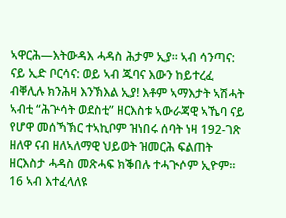ኣዋርሕ—እትውዳእ ሓዳስ ሕታም ኢያ። ኣብ ሳንጣና: ናይ ኢድ ቦርሳና: ወይ ኣብ ጁባና እውን ከይተረፈ ብቐሊሉ ክንሕዛ እንኽእል ኢያ! እቶም ኣማእታት ኣሽሓት ኣብቲ “ሕጕሳት ወደስቲ” ዘርእስቱ ኣውራጃዊ ኣኼባ ናይ የሆዋ መሰኻኽር ተኣኪቦም ዝነበሩ ሰባት ነዛ 192-ገጽ ዘለዋ ናብ ዘለኣለማዊ ህይወት ዝመርሕ ፍልጠት ዘርእስታ ሓዳስ መጽሓፍ ክቕበሉ ተሓጒሶም ኢዮም።
16 ኣብ እተፈላለዩ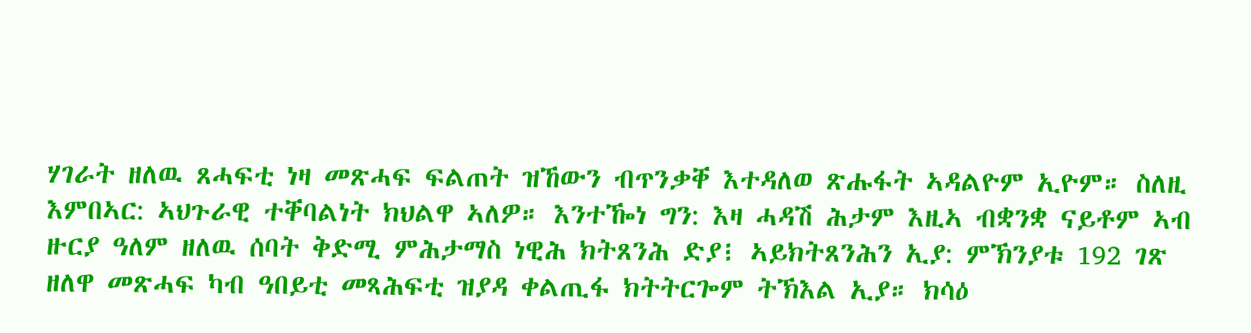ሃገራት ዘለዉ ጸሓፍቲ ነዛ መጽሓፍ ፍልጠት ዝኸውን ብጥንቃቐ እተዳለወ ጽሑፋት ኣዳልዮም ኢዮም። ስለዚ እምበኣር: ኣህጉራዊ ተቐባልነት ክህልዋ ኣለዎ። እንተዀነ ግን: እዛ ሓዳሽ ሕታም እዚኣ ብቋንቋ ናይቶም ኣብ ዙርያ ዓለም ዘለዉ ሰባት ቅድሚ ምሕታማስ ነዊሕ ክትጸንሕ ድያ፧ ኣይክትጸንሕን ኢያ: ምኽንያቱ 192 ገጽ ዘለዋ መጽሓፍ ካብ ዓበይቲ መጻሕፍቲ ዝያዳ ቀልጢፋ ክትትርጐም ትኽእል ኢያ። ክሳዕ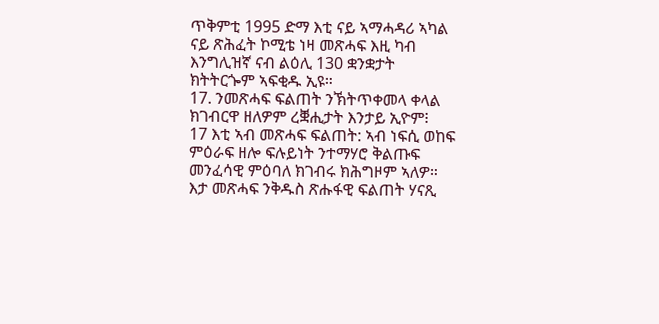ጥቅምቲ 1995 ድማ እቲ ናይ ኣማሓዳሪ ኣካል ናይ ጽሕፈት ኮሚቴ ነዛ መጽሓፍ እዚ ካብ እንግሊዝኛ ናብ ልዕሊ 130 ቋንቋታት ክትትርጐም ኣፍቂዱ ኢዩ።
17. ንመጽሓፍ ፍልጠት ንኽትጥቀመላ ቀላል ክገብርዋ ዘለዎም ረቛሒታት እንታይ ኢዮም፧
17 እቲ ኣብ መጽሓፍ ፍልጠት: ኣብ ነፍሲ ወከፍ ምዕራፍ ዘሎ ፍሉይነት ንተማሃሮ ቅልጡፍ መንፈሳዊ ምዕባለ ክገብሩ ክሕግዞም ኣለዎ። እታ መጽሓፍ ንቅዱስ ጽሑፋዊ ፍልጠት ሃናጺ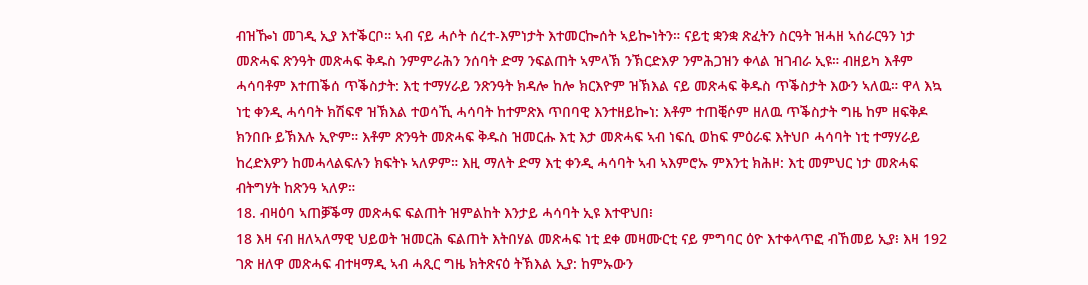ብዝዀነ መገዲ ኢያ እተቕርቦ። ኣብ ናይ ሓሶት ሰረተ-እምነታት እተመርኰሰት ኣይኰነትን። ናይቲ ቋንቋ ጽፈትን ስርዓት ዝሓዘ ኣሰራርዓን ነታ መጽሓፍ ጽንዓት መጽሓፍ ቅዱስ ንምምራሕን ንሰባት ድማ ንፍልጠት ኣምላኽ ንኽርድእዎ ንምሕጋዝን ቀላል ዝገብራ ኢዩ። ብዘይካ እቶም ሓሳባቶም እተጠቕሰ ጥቕስታት: እቲ ተማሃራይ ንጽንዓት ክዳሎ ከሎ ክርእዮም ዝኽእል ናይ መጽሓፍ ቅዱስ ጥቕስታት እውን ኣለዉ። ዋላ እኳ ነቲ ቀንዲ ሓሳባት ክሽፍኖ ዝኽእል ተወሳኺ ሓሳባት ከተምጽእ ጥበባዊ እንተዘይኰነ: እቶም ተጠቒሶም ዘለዉ ጥቕስታት ግዜ ከም ዘፍቅዶ ክንበቡ ይኽእሉ ኢዮም። እቶም ጽንዓት መጽሓፍ ቅዱስ ዝመርሑ እቲ እታ መጽሓፍ ኣብ ነፍሲ ወከፍ ምዕራፍ እትህቦ ሓሳባት ነቲ ተማሃራይ ከረድእዎን ከመሓላልፍሉን ክፍትኑ ኣለዎም። እዚ ማለት ድማ እቲ ቀንዲ ሓሳባት ኣብ ኣእምሮኡ ምእንቲ ክሕዞ: እቲ መምህር ነታ መጽሓፍ ብትግሃት ከጽንዓ ኣለዎ።
18. ብዛዕባ ኣጠቓቕማ መጽሓፍ ፍልጠት ዝምልከት እንታይ ሓሳባት ኢዩ እተዋህበ፧
18 እዛ ናብ ዘለኣለማዊ ህይወት ዝመርሕ ፍልጠት እትበሃል መጽሓፍ ነቲ ደቀ መዛሙርቲ ናይ ምግባር ዕዮ እተቀላጥፎ ብኸመይ ኢያ፧ እዛ 192 ገጽ ዘለዋ መጽሓፍ ብተዛማዲ ኣብ ሓጺር ግዜ ክትጽናዕ ትኽእል ኢያ: ከምኡውን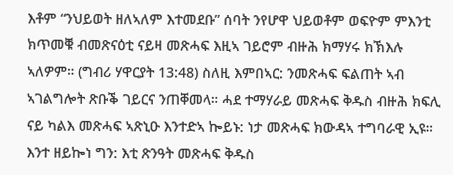እቶም “ንህይወት ዘለኣለም እተመደቡ” ሰባት ንየሆዋ ህይወቶም ወፍዮም ምእንቲ ክጥመቑ ብመጽናዕቲ ናይዛ መጽሓፍ እዚኣ ገይሮም ብዙሕ ክማሃሩ ክኽእሉ ኣለዎም። (ግብሪ ሃዋርያት 13:48) ስለዚ እምበኣር: ንመጽሓፍ ፍልጠት ኣብ ኣገልግሎት ጽቡቕ ገይርና ንጠቐመላ። ሓደ ተማሃራይ መጽሓፍ ቅዱስ ብዙሕ ክፍሊ ናይ ካልእ መጽሓፍ ኣጽኒዑ እንተድኣ ኰይኑ: ነታ መጽሓፍ ክውዳኣ ተግባራዊ ኢዩ። እንተ ዘይኰነ ግን: እቲ ጽንዓት መጽሓፍ ቅዱስ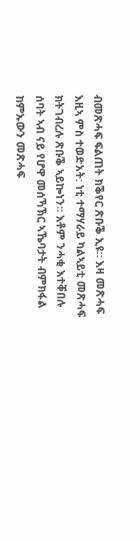ብመጽሓፍ ፍልጠት ክቕየር ጽቡቕ ኢዩ። እዛ መጽሓፍ እዚኣ ምስ ተወድአት: ነቲ ተማሃራይ ካልኣይቲ መጽሓፍ ክትገብረሉ ጽቡቕ ኣይኰነን። እቶም ንሓቂ እተቐበሉ ሰባት ኣብ ናይ የሆዋ መሰኻኽር ኣኼባታት ብምክፋል ከምኡውን መጽሓፍ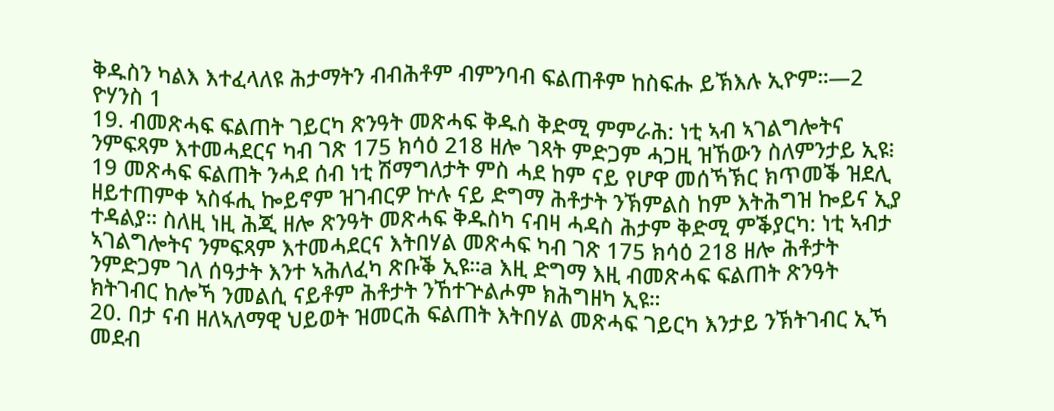ቅዱስን ካልእ እተፈላለዩ ሕታማትን ብብሕቶም ብምንባብ ፍልጠቶም ከስፍሑ ይኽእሉ ኢዮም።—2 ዮሃንስ 1
19. ብመጽሓፍ ፍልጠት ገይርካ ጽንዓት መጽሓፍ ቅዱስ ቅድሚ ምምራሕ: ነቲ ኣብ ኣገልግሎትና ንምፍጻም እተመሓደርና ካብ ገጽ 175 ክሳዕ 218 ዘሎ ገጻት ምድጋም ሓጋዚ ዝኸውን ስለምንታይ ኢዩ፧
19 መጽሓፍ ፍልጠት ንሓደ ሰብ ነቲ ሽማግለታት ምስ ሓደ ከም ናይ የሆዋ መሰኻኽር ክጥመቕ ዝደሊ ዘይተጠምቀ ኣስፋሒ ኰይኖም ዝገብርዎ ኵሉ ናይ ድግማ ሕቶታት ንኽምልስ ከም እትሕግዝ ኰይና ኢያ ተዳልያ። ስለዚ ነዚ ሕጂ ዘሎ ጽንዓት መጽሓፍ ቅዱስካ ናብዛ ሓዳስ ሕታም ቅድሚ ምቕያርካ: ነቲ ኣብታ ኣገልግሎትና ንምፍጻም እተመሓደርና እትበሃል መጽሓፍ ካብ ገጽ 175 ክሳዕ 218 ዘሎ ሕቶታት ንምድጋም ገለ ሰዓታት እንተ ኣሕለፈካ ጽቡቕ ኢዩ።a እዚ ድግማ እዚ ብመጽሓፍ ፍልጠት ጽንዓት ክትገብር ከሎኻ ንመልሲ ናይቶም ሕቶታት ንኸተጕልሖም ክሕግዘካ ኢዩ።
20. በታ ናብ ዘለኣለማዊ ህይወት ዝመርሕ ፍልጠት እትበሃል መጽሓፍ ገይርካ እንታይ ንኽትገብር ኢኻ መደብ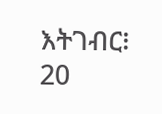እትገብር፧
20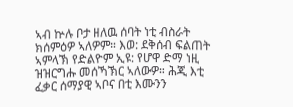ኣብ ኵሉ ቦታ ዘለዉ ሰባት ነቲ ብስራት ክሰምዕዎ ኣለዎም። እወ: ደቅሰብ ፍልጠት ኣምላኽ የድልዮም ኢዩ: የሆዋ ድማ ነዚ ዝዝርግሑ መሰኻኽር ኣለውዎ። ሕጂ እቲ ፈቃር ሰማያዊ ኣቦና በቲ እሙንን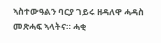ኣስተውዓልን ባርያ ገይሩ ዘዳለዋ ሓዳስ መጽሓፍ ኣላትና። ሓቂ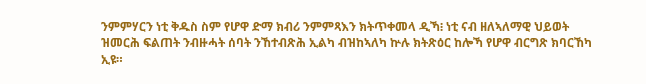ንምምሃርን ነቲ ቅዱስ ስም የሆዋ ድማ ክብሪ ንምምጻእን ክትጥቀመላ ዲኻ፧ ነቲ ናብ ዘለኣለማዊ ህይወት ዝመርሕ ፍልጠት ንብዙሓት ሰባት ንኸተብጽሕ ኢልካ ብዝከኣለካ ኵሉ ክትጽዕር ከሎኻ የሆዋ ብርግጽ ክባርኸካ ኢዩ።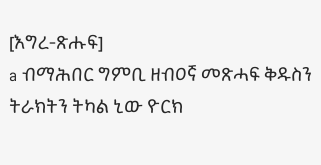[እግረ-ጽሑፍ]
a ብማሕበር ግምቢ ዘብዐኛ መጽሓፍ ቅዱስን ትራክትን ትካል ኒው ዮርክ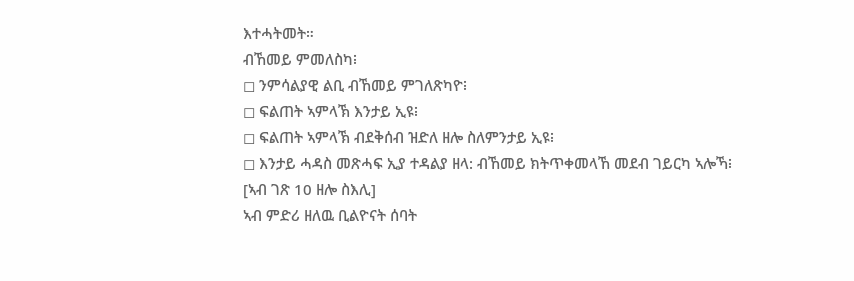እተሓትመት።
ብኸመይ ምመለስካ፧
◻ ንምሳልያዊ ልቢ ብኸመይ ምገለጽካዮ፧
◻ ፍልጠት ኣምላኽ እንታይ ኢዩ፧
◻ ፍልጠት ኣምላኽ ብደቅሰብ ዝድለ ዘሎ ስለምንታይ ኢዩ፧
◻ እንታይ ሓዳስ መጽሓፍ ኢያ ተዳልያ ዘላ: ብኸመይ ክትጥቀመላኸ መደብ ገይርካ ኣሎኻ፧
[ኣብ ገጽ 10 ዘሎ ስእሊ]
ኣብ ምድሪ ዘለዉ ቢልዮናት ሰባት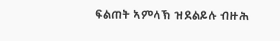ፍልጠት ኣምላኽ ዝደልይሉ ብዙሕ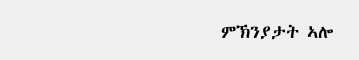ምኽንያታት ኣሎ